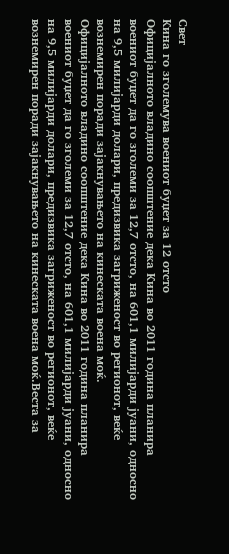Свет
Кина го зголемува воениот буџет за 12 отсто
Официјалното владино соопштение дека Кина во 2011 година планира воениот буџет да го зголеми за 12,7 отсто, на 601,1 милијарди јуани, односно на 9,5 милијарди долари, предизвика загриженост во регионот, веќе вознемирен поради зајакнувањето на кинеската воена моќ.
Официјалното владино соопштение дека Кина во 2011 година планира воениот буџет да го зголеми за 12,7 отсто, на 601,1 милијарди јуани, односно на 9,5 милијарди долари, предизвика загриженост во регионот, веќе вознемирен поради зајакнувањето на кинеската воена моќ.Веста за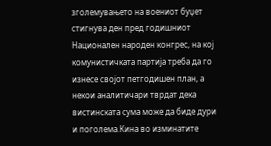зголемувањето на воениот буџет стигнува ден пред годишниот Национален народен конгрес, на кој комунистичката партија треба да го изнесе својот петгодишен план, а некои аналитичари тврдат дека вистинската сума може да биде дури и поголема.Кина во изминатите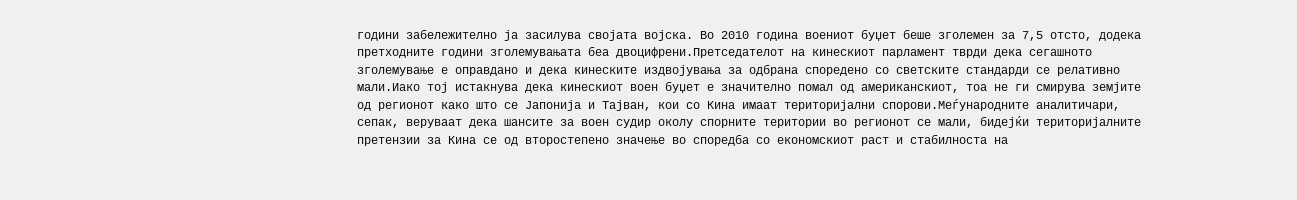години забележително ја засилува својата војска. Во 2010 година воениот буџет беше зголемен за 7,5 отсто, додека претходните години зголемувањата беа двоцифрени.Претседателот на кинескиот парламент тврди дека сегашното зголемување е оправдано и дека кинеските издвојувања за одбрана споредено со светските стандарди се релативно мали.Иако тој истакнува дека кинескиот воен буџет е значително помал од американскиот, тоа не ги смирува земјите од регионот како што се Јапонија и Тајван, кои со Кина имаат територијални спорови.Меѓународните аналитичари, сепак, веруваат дека шансите за воен судир околу спорните територии во регионот се мали, бидејќи територијалните претензии за Кина се од второстепено значење во споредба со економскиот раст и стабилноста на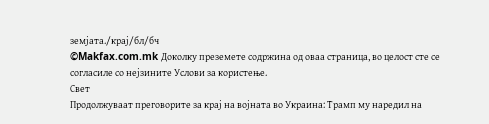земјата./крај/бл/бч
©Makfax.com.mk Доколку преземете содржина од оваа страница, во целост сте се согласиле со нејзините Услови за користење.
Свет
Продолжуваат преговорите за крај на војната во Украина: Трамп му наредил на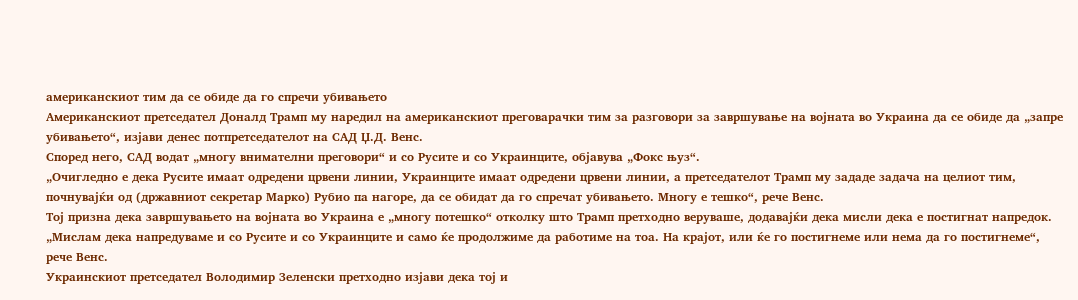американскиот тим да се обиде да го спречи убивањето
Американскиот претседател Доналд Трамп му наредил на американскиот преговарачки тим за разговори за завршување на војната во Украина да се обиде да „запре убивањето“, изјави денес потпретседателот на САД Џ.Д. Венс.
Според него, САД водат „многу внимателни преговори“ и со Русите и со Украинците, објавува „Фокс њуз“.
„Очигледно е дека Русите имаат одредени црвени линии, Украинците имаат одредени црвени линии, а претседателот Трамп му зададе задача на целиот тим, почнувајќи од (државниот секретар Марко) Рубио па нагоре, да се обидат да го спречат убивањето. Многу е тешко“, рече Венс.
Тој призна дека завршувањето на војната во Украина е „многу потешко“ отколку што Трамп претходно веруваше, додавајќи дека мисли дека е постигнат напредок.
„Мислам дека напредуваме и со Русите и со Украинците и само ќе продолжиме да работиме на тоа. На крајот, или ќе го постигнеме или нема да го постигнеме“, рече Венс.
Украинскиот претседател Володимир Зеленски претходно изјави дека тој и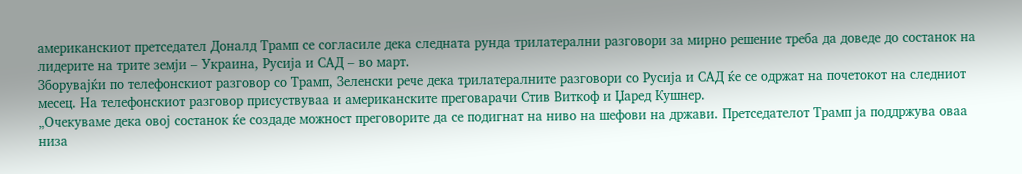американскиот претседател Доналд Трамп се согласиле дека следната рунда трилатерални разговори за мирно решение треба да доведе до состанок на лидерите на трите земји – Украина, Русија и САД – во март.
Зборувајќи по телефонскиот разговор со Трамп, Зеленски рече дека трилатералните разговори со Русија и САД ќе се одржат на почетокот на следниот месец. На телефонскиот разговор присуствуваа и американските преговарачи Стив Виткоф и Џаред Кушнер.
„Очекуваме дека овој состанок ќе создаде можност преговорите да се подигнат на ниво на шефови на држави. Претседателот Трамп ја поддржува оваа низа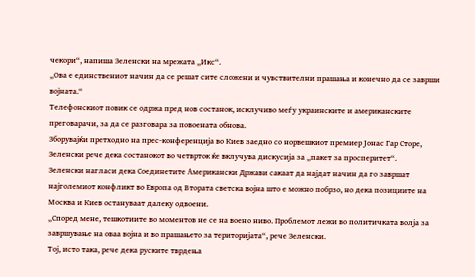чекори“, напиша Зеленски на мрежата „Икс“.
„Ова е единствениот начин да се решат сите сложени и чувствителни прашања и конечно да се заврши војната.“
Телефонскиот повик се одржа пред нов состанок, исклучиво меѓу украинските и американските преговарачи, за да се разговара за повоената обнова.
Зборувајќи претходно на прес-конференција во Киев заедно со норвешкиот премиер Јонас Гар Сторе, Зеленски рече дека состанокот во четврток ќе вклучува дискусија за „пакет за просперитет“.
Зеленски нагласи дека Соединетите Американски Држави сакаат да најдат начин да го завршат најголемиот конфликт во Европа од Втората светска војна што е можно побрзо, но дека позициите на Москва и Киев остануваат далеку одвоени.
„Според мене, тешкотиите во моментов не се на воено ниво. Проблемот лежи во политичката волја за завршување на оваа војна и во прашањето за територијата“, рече Зеленски.
Тој, исто така, рече дека руските тврдења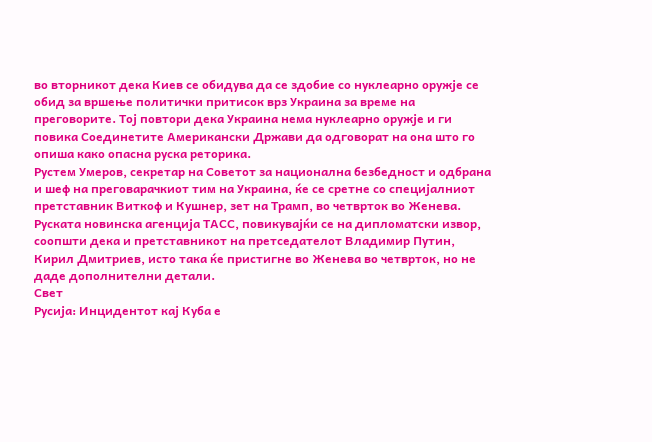во вторникот дека Киев се обидува да се здобие со нуклеарно оружје се обид за вршење политички притисок врз Украина за време на преговорите. Тој повтори дека Украина нема нуклеарно оружје и ги повика Соединетите Американски Држави да одговорат на она што го опиша како опасна руска реторика.
Рустем Умеров, секретар на Советот за национална безбедност и одбрана и шеф на преговарачкиот тим на Украина, ќе се сретне со специјалниот претставник Виткоф и Кушнер, зет на Трамп, во четврток во Женева.
Руската новинска агенција ТАСС, повикувајќи се на дипломатски извор, соопшти дека и претставникот на претседателот Владимир Путин, Кирил Дмитриев, исто така ќе пристигне во Женева во четврток, но не даде дополнителни детали.
Свет
Русија: Инцидентот кај Куба е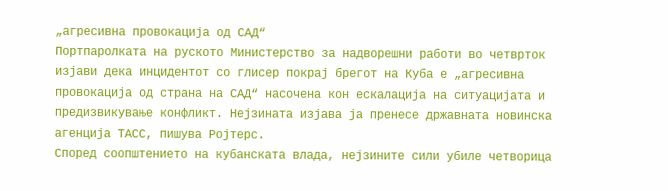„агресивна провокација од САД“
Портпаролката на руското Министерство за надворешни работи во четврток изјави дека инцидентот со глисер покрај брегот на Куба е „агресивна провокација од страна на САД“ насочена кон ескалација на ситуацијата и предизвикување конфликт. Нејзината изјава ја пренесе државната новинска агенција ТАСС, пишува Ројтерс.
Според соопштението на кубанската влада, нејзините сили убиле четворица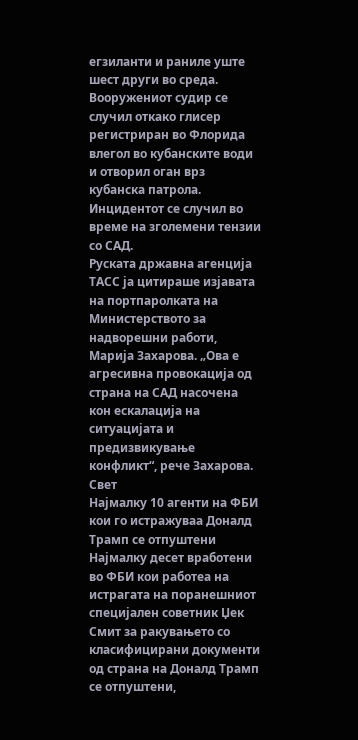егзиланти и раниле уште шест други во среда. Вооружениот судир се случил откако глисер регистриран во Флорида влегол во кубанските води и отворил оган врз кубанска патрола. Инцидентот се случил во време на зголемени тензии со САД.
Руската државна агенција ТАСС ја цитираше изјавата на портпаролката на Министерството за надворешни работи, Марија Захарова. „Ова е агресивна провокација од страна на САД насочена кон ескалација на ситуацијата и предизвикување конфликт“, рече Захарова.
Свет
Најмалку 10 агенти на ФБИ кои го истражуваа Доналд Трамп се отпуштени
Најмалку десет вработени во ФБИ кои работеа на истрагата на поранешниот специјален советник Џек Смит за ракувањето со класифицирани документи од страна на Доналд Трамп се отпуштени,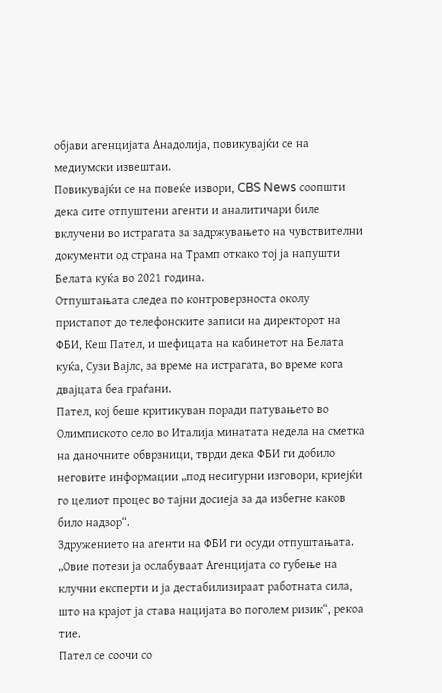објави агенцијата Анадолија, повикувајќи се на медиумски извештаи.
Повикувајќи се на повеќе извори, CBS News соопшти дека сите отпуштени агенти и аналитичари биле вклучени во истрагата за задржувањето на чувствителни документи од страна на Трамп откако тој ја напушти Белата куќа во 2021 година.
Отпуштањата следеа по контроверзноста околу пристапот до телефонските записи на директорот на ФБИ, Кеш Пател, и шефицата на кабинетот на Белата куќа, Сузи Вајлс, за време на истрагата, во време кога двајцата беа граѓани.
Пател, кој беше критикуван поради патувањето во Олимпиското село во Италија минатата недела на сметка на даночните обврзници, тврди дека ФБИ ги добило неговите информации „под несигурни изговори, криејќи го целиот процес во тајни досиеја за да избегне каков било надзор“.
Здружението на агенти на ФБИ ги осуди отпуштањата. „Овие потези ја ослабуваат Агенцијата со губење на клучни експерти и ја дестабилизираат работната сила, што на крајот ја става нацијата во поголем ризик“, рекоа тие.
Пател се соочи со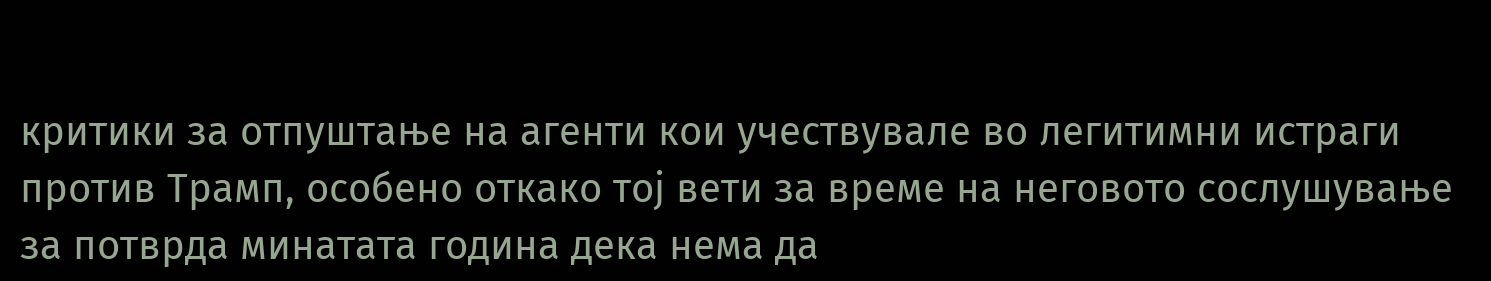критики за отпуштање на агенти кои учествувале во легитимни истраги против Трамп, особено откако тој вети за време на неговото сослушување за потврда минатата година дека нема да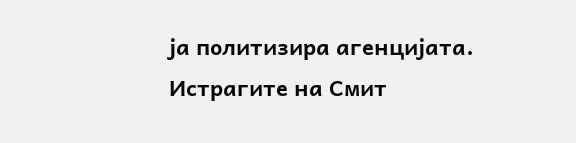ја политизира агенцијата.
Истрагите на Смит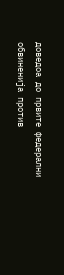доведоа до првите федерални обвиненија против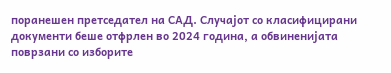поранешен претседател на САД. Случајот со класифицирани документи беше отфрлен во 2024 година, а обвиненијата поврзани со изборите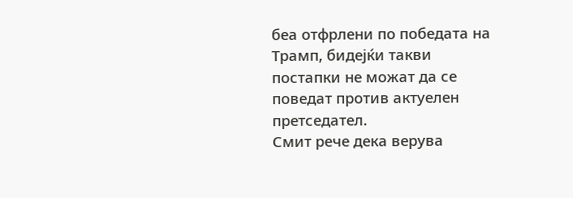беа отфрлени по победата на Трамп, бидејќи такви постапки не можат да се поведат против актуелен претседател.
Смит рече дека верува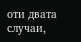оти двата случаи,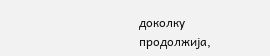доколку продолжија,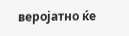веројатно ќе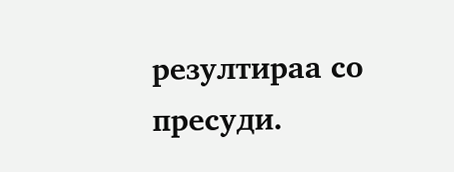резултираа со пресуди.